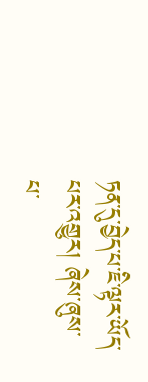ཏན་དུ་བྱེད་པ་ཇི་ལྟར་ཡོད་པར་འགྱུར། ཞེས་ཞུས་པ་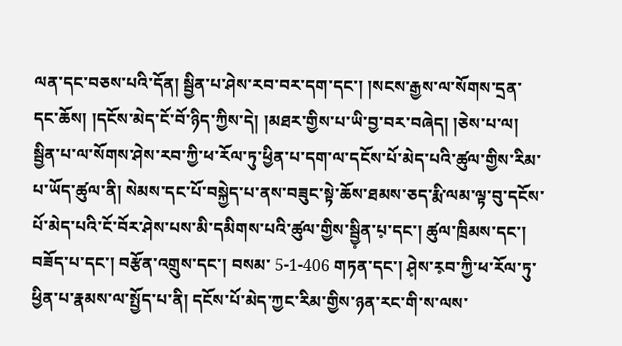ལན་དང་བཅས་པའི་དོན། སྦྱིན་པ་ཤེས་རབ་བར་དག་དང་། །སངས་རྒྱས་ལ་སོགས་དྲན་དང་ཆོས། །དངོས་མེད་ངོ་བོ་ཉིད་ཀྱིས་དེ། །མཐར་གྱིས་པ་ཡི་བྱ་བར་བཞེད། །ཅེས་པ་ལ། སྦྱིན་པ་ལ་སོགས་ཤེས་རབ་ཀྱི་ཕ་རོལ་ཏུ་ཕྱིན་པ་དག་ལ་དངོས་པོ་མེད་པའི་ཚུལ་གྱིས་རིམ་པ་ཡོད་ཚུལ་ནི། སེམས་དང་པོ་བསྐྱེད་པ་ནས་བཟུང་སྟེ་ཆོས་ཐམས་ཅད་རྨི་ལམ་ལྟ་བུ་དངོས་པོ་མེད་པའི་ངོ་བོར་ཤེས་པས་མི་དམིགས་པའི་ཚུལ་གྱིས་སྦྱི༷ན་པ༷་དང་། ཚུལ་ཁྲིམས་དང་། བཟོད་པ་དང་། བརྩོན་འགྲུས་དང་། བསམ་ 5-1-406 གཏན་དང་། ཤེ༷ས་ར༷བ་ཀྱི་ཕ་རོལ་ཏུ་ཕྱིན་པ་རྣམས་ལ་སྤྱོད་པ་ནི། དངོས་པོ་མེད་ཀྱང་རིམ་གྱིས་ཉན་རང་གི་ས་ལས་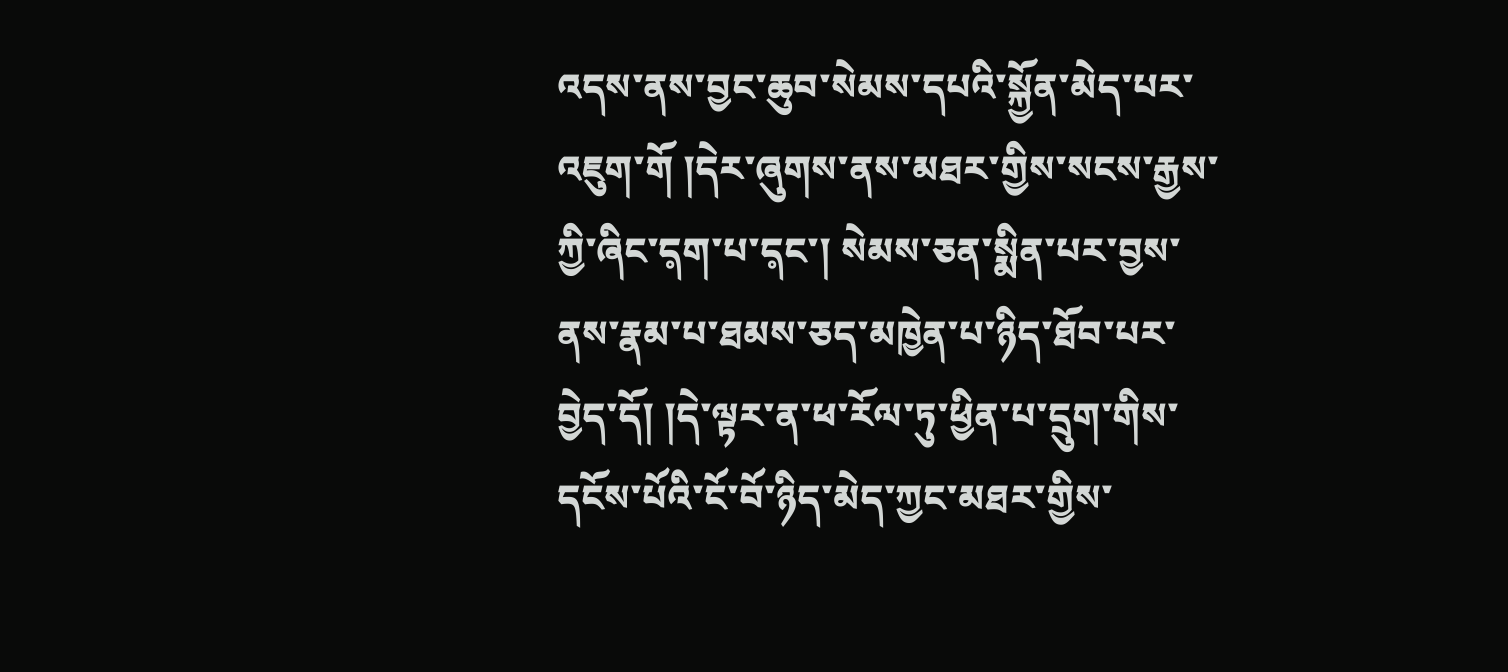འདས་ནས་བྱང་ཆུབ་སེམས་དཔའི་སྐྱོན་མེད་པར་འཇུག་གོ །དེར་ཞུགས་ནས་མཐར་གྱིས་སངས་རྒྱས་ཀྱི་ཞིང་ད༷ག་པ་ད༷ང་། སེམས་ཅན་སྨིན་པར་བྱས་ནས་རྣམ་པ་ཐམས་ཅད་མཁྱེན་པ་ཉིད་ཐོབ་པར་བྱེད་དོ། །དེ་ལྟར་ན་ཕ་རོལ་ཏུ་ཕྱིན་པ་དྲུག་གིས་དངོས་པོའི་ངོ་བོ་ཉིད་མེད་ཀྱང་མཐར་གྱིས་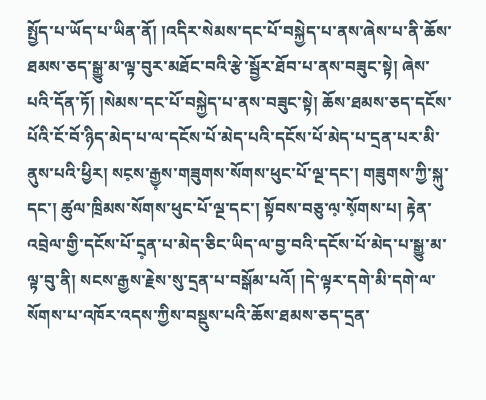སྤྱོད་པ་ཡོད་པ་ཡིན་ནོ། །འདིར་སེམས་དང་པོ་བསྐྱེད་པ་ནས་ཞེས་པ་ནི་ཆོས་ཐམས་ཅད་སྒྱུ་མ་ལྟ་བུར་མཐོང་བའི་རྩེ་སྦྱོར་ཐོབ་པ་ནས་བཟུང་སྟེ། ཞེས་པའི་དོན་ཏོ། །སེམས་དང་པོ་བསྐྱེད་པ་ནས་བཟུང་སྟེ། ཆོས་ཐམས་ཅད་དངོས་པོའི་ངོ་བོ་ཉིད་མེད་པ་ལ་དངོས་པོ་མེད་པའི་དངོས་པོ་མེད་པ་དྲན་པར་མི་ནུས་པའི་ཕྱིར། སང༷ས་རྒྱ༷ས་གཟུགས་སོགས་ཕུང་པོ་ལྔ་དང་། གཟུགས་ཀྱི་སྐུ་དང་། ཚུལ་ཁྲིམས་སོགས་ཕུང་པོ་ལྔ་དང་། སྟོབས་བཅུ་ལ༷་སོ༷གས་པ། རྟེན་འབྲེལ་གྱི་དངོས་པོ་དྲ༷ན་པ་མེད་ཅིང་ཡིད་ལ་བྱ་བའི་དངོས་པོ་མེད་པ་སྒྱུ་མ་ལྟ་བུ་ནི། སངས་རྒྱས་རྗེས་སུ་དྲན་པ་བསྒོམ་པའོ། །དེ་ལྟར་དགེ་མི་དགེ་ལ་སོགས་པ་འཁོར་འདས་ཀྱིས་བསྡུས་པའི་ཆོས་ཐམས་ཅད་དྲན་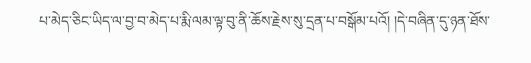པ་མེད་ཅིང་ཡིད་ལ་བྱ་བ་མེད་པ་རྨི་ལམ་ལྟ་བུ་ནི་ཆོས་རྗེས་སུ་དྲན་པ་བསྒོམ་པའོ། །དེ་བཞིན་དུ་ཉན་ཐོས་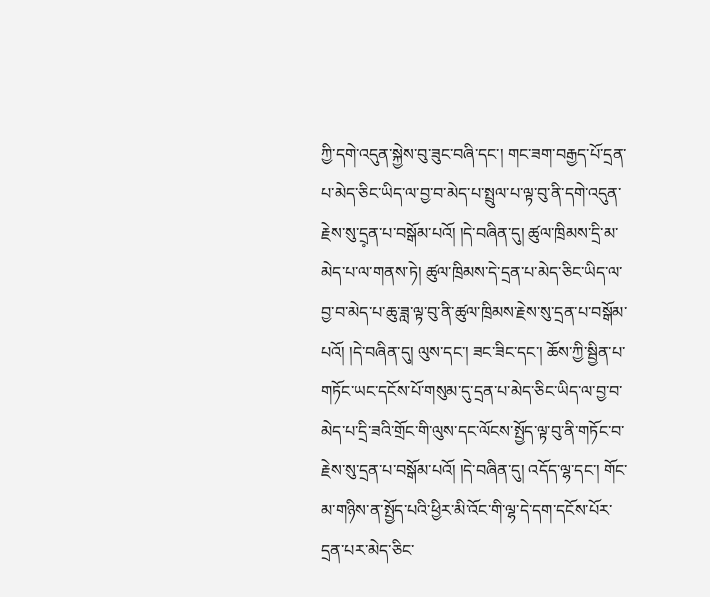ཀྱི་དགེ་འདུན་སྐྱེས་བུ་ཟུང་བཞི་དང་། གང་ཟག་བརྒྱད་པོ་དྲན་པ་མེད་ཅིང་ཡིད་ལ་བྱ་བ་མེད་པ་སྤྲུལ་པ་ལྟ་བུ་ནི་དགེ་འདུན་རྗེས་སུ་དྲ༷ན་པ་བསྒོམ་པའོ། །དེ་བཞིན་དུ། ཚུལ་ཁྲིམས་དྲི་མ་མེད་པ་ལ་གནས་ཏེ། ཚུལ་ཁྲིམས་དེ་དྲན་པ་མེད་ཅིང་ཡིད་ལ་བྱ་བ་མེད་པ་ཆུ་ཟླ་ལྟ་བུ་ནི་ཚུལ་ཁྲིམས་རྗེས་སུ་དྲན་པ་བསྒོམ་པའོ། །དེ་བཞིན་དུ། ལུས་དང་། ཟང་ཟིང་དང་། ཆོས་ཀྱི་སྦྱིན་པ་གཏོང་ཡང་དངོས་པོ་གསུམ་དུ་དྲན་པ་མེད་ཅིང་ཡིད་ལ་བྱ་བ་མེད་པ་དྲི་ཟའི་གྲོང་གི་ལུས་དང་ལོངས་སྤྱོད་ལྟ་བུ་ནི་གཏོང་བ་རྗེས་སུ་དྲན་པ་བསྒོམ་པའོ། །དེ་བཞིན་དུ། འདོད་ལྷ་དང་། གོང་མ་གཉིས་ན་སྤྱོད་པའི་ཕྱིར་མི་འོང་གི་ལྷ་དེ་དག་དངོས་པོར་དྲན་པར་མེད་ཅིང་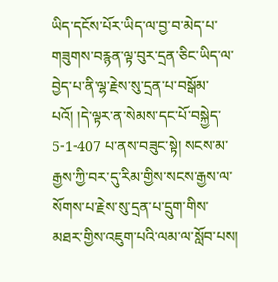ཡིད་དངོས་པོར་ཡིད་ལ་བྱ་བ་མེད་པ་གཟུགས་བརྙན་ལྟ་བུར་དྲན་ཅིང་ཡིད་ལ་བྱེད་པ་ནི་ལྷ་རྗེས་སུ་དྲན་པ་བསྒོམ་པའོ། །དེ་ལྟར་ན་སེམས་དང་པོ་བསྐྱེད་ 5-1-407 པ་ནས་བཟུང་སྟེ། སངས་མ་རྒྱས་ཀྱི་བར་དུ་རིམ་གྱིས་སངས་རྒྱས་ལ་སོགས་པ་རྗེས་སུ་དྲན་པ་དྲུག་གིས་མཐར་གྱིས་འཇུག་པའི་ལམ་ལ་སློབ་པས།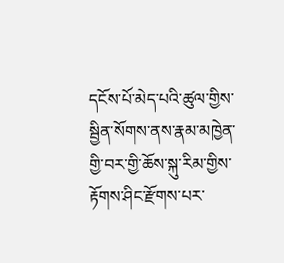དངོས་པོ་མེད་པའི་ཚུལ་གྱིས་སྦྱིན་སོགས་ནས་རྣམ་མཁྱེན་གྱི་བར་གྱི་ཆོས་སྐུ་རིམ་གྱིས་རྟོགས་ཤིང་རྫོགས་པར་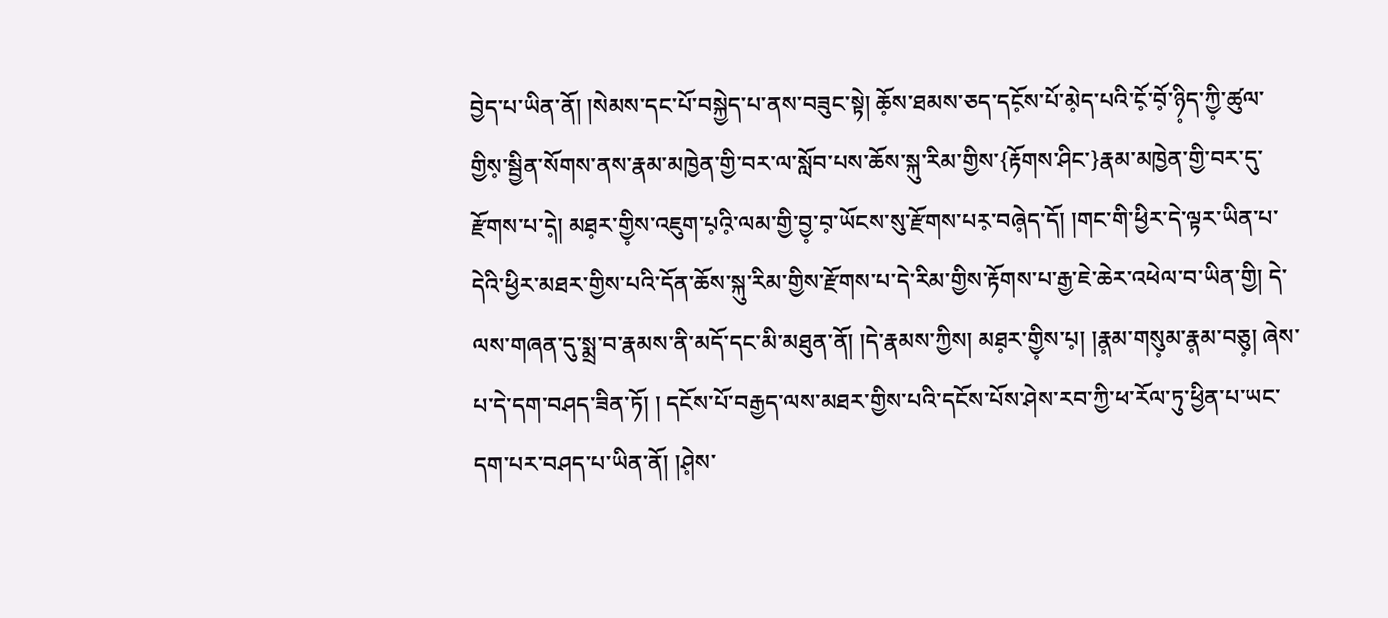བྱེད་པ་ཡིན་ནོ། །སེམས་དང་པོ་བསྐྱེད་པ་ནས་བཟུང་སྟེ། ཆོ༷ས་ཐམས་ཅད་དངོ༷ས་པོ་མེ༷ད་པའི་ངོ༷་བོ༷་ཉི༷ད་ཀྱི༷་ཚུལ་གྱིས༷་སྦྱིན་སོགས་ནས་རྣམ་མཁྱེན་གྱི་བར་ལ་སློབ་པས་ཆོས་སྐུ་རིམ་གྱིས་{རྟོགས་ཤིང་}རྣམ་མཁྱེན་གྱི་བར་དུ་རྫོགས་པ་དེ༷། མཐ༷ར་གྱི༷ས་འཇུག་པ༷འི༷་ལམ་གྱི་བྱ༷་བ༷་ཡོངས་སུ་རྫོགས་པར༷་བཞེ༷ད་དོ། །གང་གི་ཕྱིར་དེ་ལྟར་ཡིན་པ་དེའི་ཕྱིར་མཐར་གྱིས་པའི་དོན་ཆོས་སྐུ་རིམ་གྱིས་རྫོགས་པ་དེ་རིམ་གྱིས་རྟོགས་པ་རྒྱ་ཇེ་ཆེར་འཕེལ་བ་ཡིན་གྱི། དེ་ལས་གཞན་དུ་སྨྲ་བ་རྣམས་ནི་མདོ་དང་མི་མཐུན་ནོ། །དེ་རྣམས་ཀྱིས། མཐ༷ར་གྱི༷ས་པ༷། །རྣ༷མ་གསུ༷མ་རྣ༷མ་བཅུ༷། ཞེས་པ་དེ་དག་བཤད་ཟིན་ཏོ། ། དངོས་པོ་བརྒྱད་ལས་མཐར་གྱིས་པའི་དངོས་པོས་ཤེས་རབ་ཀྱི་ཕ་རོལ་ཏུ་ཕྱིན་པ་ཡང་དག་པར་བཤད་པ་ཡིན་ནོ། །ཤེ༷ས་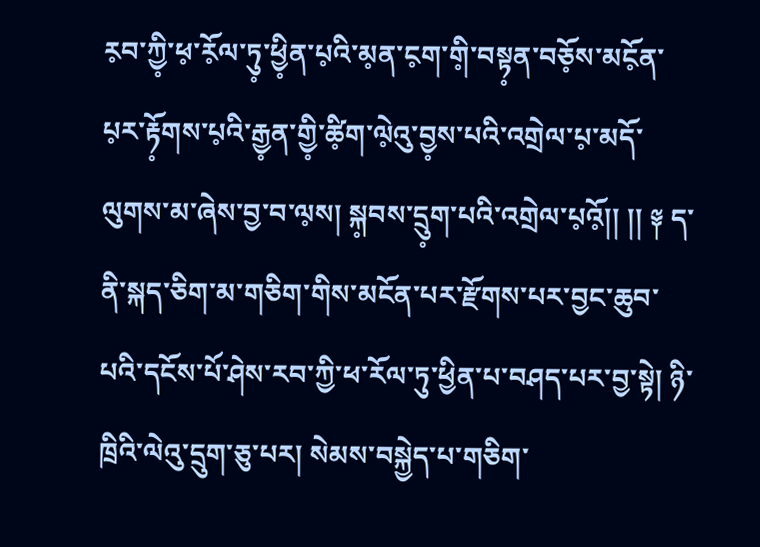ར༷བ་ཀྱི༷་ཕ༷་རོ༷ལ་ཏུ༷་ཕྱི༷ན་པ༷འི་མ༷ན་ང༷ག་གི༷་བསྟ༷ན་བཅོ༷ས་མངོ༷ན་པ༷ར་རྟོ༷གས་པ༷འི་རྒྱ༷ན་གྱི༷་ཚི༷ག་ལེ༷འུ་བྱ༷ས་པའི་འགྲེལ་པ༷་མདོ་ལུགས་མ་ཞེས་བྱ་བ་ལ༷ས། སྐ༷བས་དྲུ༷ག་པའི་འགྲེལ་པ༷འོ༷།། །། ༈ ད་ནི་སྐད་ཅིག་མ་གཅིག་གིས་མངོན་པར་རྫོགས་པར་བྱང་ཆུབ་པའི་དངོས་པོ་ཤེས་རབ་ཀྱི་ཕ་རོལ་ཏུ་ཕྱིན་པ་བཤད་པར་བྱ་སྟེ། ཉི་ཁྲིའི་ལེའུ་དྲུག་ཅུ་པར། སེམས་བསྐྱེད་པ་གཅིག་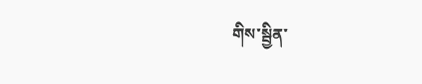གིས་སྦྱིན་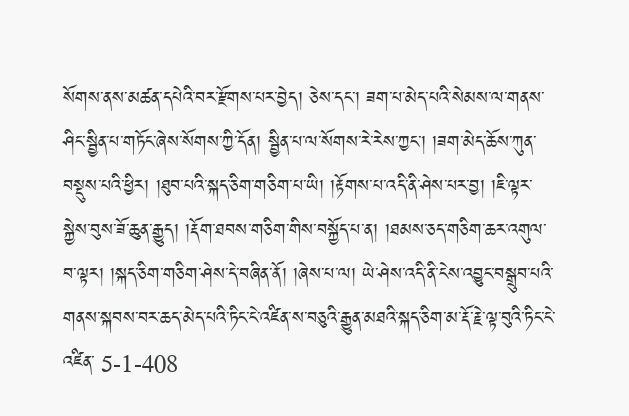སོགས་ནས་མཚན་དཔེའི་བར་རྫོགས་པར་བྱེད། ཅེས་དང་། ཟག་པ་མེད་པའི་སེམས་ལ་གནས་ཤིང་སྦྱིན་པ་གཏོང་ཞེས་སོགས་ཀྱི་དོན། སྦྱིན་པ་ལ་སོགས་རེ་རེས་ཀྱང་། །ཟག་མེད་ཆོས་ཀུན་བསྡུས་པའི་ཕྱིར། །ཐུབ་པའི་སྐད་ཅིག་གཅིག་པ་ཡི། །རྟོགས་པ་འདི་ནི་ཤེས་པར་བྱ། །ཇི་ལྟར་སྐྱེས་བུས་ཟོ་ཆུན་རྒྱུད། །རྡོག་ཐབས་གཅིག་གིས་བསྐྱོད་པ་ན། །ཐམས་ཅད་གཅིག་ཆར་འགུལ་བ་ལྟར། །སྐད་ཅིག་གཅིག་ཤེས་དེ་བཞིན་ནོ། །ཞེས་པ་ལ། ཡེ་ཤེས་འདི་ནི་ངེས་འབྱུང་བསྒྲུབ་པའི་གནས་སྐབས་བར་ཆད་མེད་པའི་ཏིང་ངེ་འཛིན་ས་བཅུའི་རྒྱུན་མཐའི་སྐད་ཅིག་མ་རྡོ་རྗེ་ལྟ་བུའི་ཏིང་ངེ་འཛིན་ 5-1-408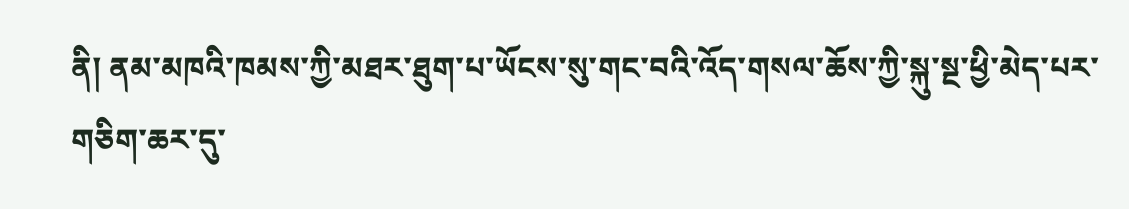ནི། ནམ་མཁའི་ཁམས་ཀྱི་མཐར་ཐུག་པ་ཡོངས་སུ་གང་བའི་འོད་གསལ་ཆོས་ཀྱི་སྐུ་སྔ་ཕྱི་མེད་པར་གཅིག་ཆར་དུ་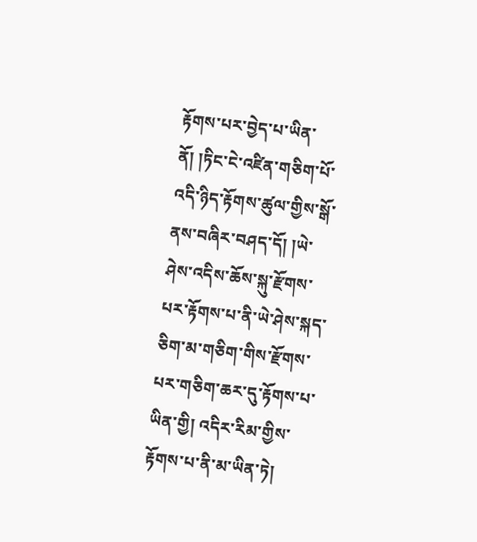རྟོགས་པར་བྱེད་པ་ཡིན་ནོ། །ཏིང་ངེ་འཛིན་གཅིག་པོ་འདི་ཉིད་རྟོགས་ཚུལ་གྱིས་སྒོ་ནས་བཞིར་བཤད་དོ། །ཡེ་ཤེས་འདིས་ཆོས་སྐུ་རྫོགས་པར་རྟོགས་པ་ནི་ཡེ་ཤེས་སྐད་ཅིག་མ་གཅིག་གིས་རྫོགས་པར་གཅིག་ཆར་དུ་རྟོགས་པ་ཡིན་གྱི། འདིར་རིམ་གྱིས་རྟོགས་པ་ནི་མ་ཡིན་ཏེ།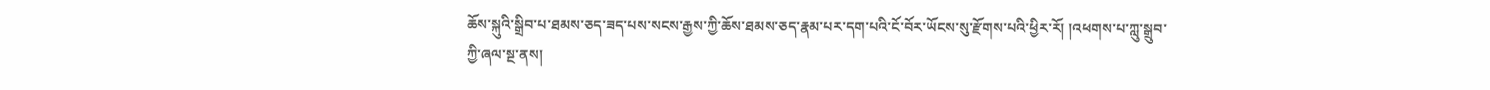ཆོས་སྐུའི་སྒྲིབ་པ་ཐམས་ཅད་ཟད་པས་སངས་རྒྱས་ཀྱི་ཆོས་ཐམས་ཅད་རྣམ་པར་དག་པའི་ངོ་བོར་ཡོངས་སུ་རྫོགས་པའི་ཕྱིར་རོ། །འཕགས་པ་ཀླུ་སྒྲུབ་ཀྱི་ཞལ་སྔ་ནས།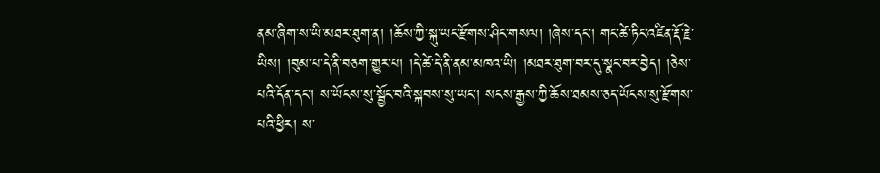ནམ་ཞིག་ས་ཡི་མཐར་ཐུག་ན། །ཆོས་ཀྱི་སྐུ་ཡང་རྫོགས་ཤིང་གསལ། །ཞེས་དང་། གང་ཚེ་ཏིང་འཛིན་རྡོ་རྗེ་ཡིས། །བུམ་པ་དེ་ནི་བཅག་གྱུར་པ། །དེ་ཚེ་དེ་ནི་ནམ་མཁའ་ཡི། །མཐར་ཐུག་བར་དུ་སྣང་བར་བྱེད། །ཅེས་པའི་དོན་དང་། ས་ཡོངས་སུ་སྦྱོང་བའི་སྐབས་སུ་ཡང་། སངས་རྒྱས་ཀྱི་ཆོས་ཐམས་ཅད་ཡོངས་སུ་རྫོགས་པའི་ཕྱིར། ས་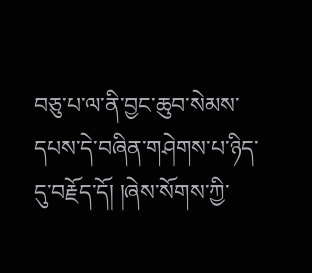བཅུ་པ་ལ་ནི་བྱང་ཆུབ་སེམས་དཔས་དེ་བཞིན་གཤེགས་པ་ཉིད་དུ་བརྗོད་དོ། །ཞེས་སོགས་ཀྱི་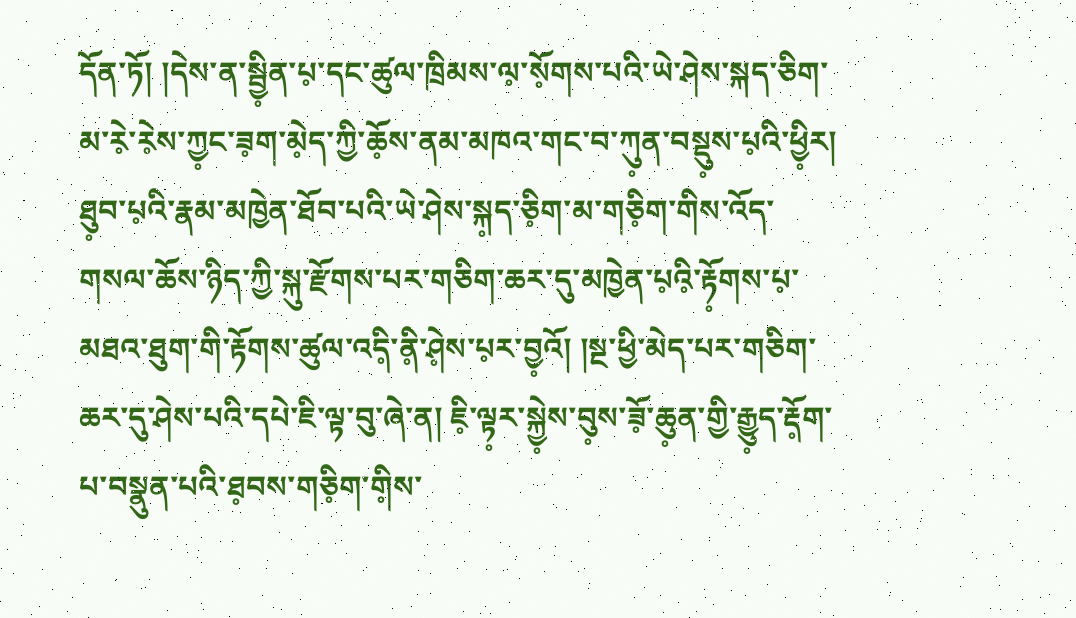དོན་ཏོ། །དེས་ན་སྦྱི༷ན་པ༷་དང་ཚུལ་ཁྲིམས་ལ༷་སོ༷གས་པའི་ཡེ་ཤེས་སྐད་ཅིག་མ་རེ༷་རེ༷ས་ཀྱ༷ང་ཟ༷ག་མེ༷ད་ཀྱི་ཆོ༷ས་ནམ་མཁའ་གང་བ་ཀུ༷ན་བསྡུ༷ས་པ༷འི་ཕྱི༷ར། ཐུ༷བ་པ༷འི་རྣམ་མཁྱེན་ཐོབ་པའི་ཡེ་ཤེས་སྐ༷ད་ཅི༷ག་མ་གཅི༷ག་གིས་འོད་གསལ་ཆོས་ཉིད་ཀྱི་སྐུ་རྫོགས་པར་གཅིག་ཆར་དུ་མཁྱེན་པ༷འི༷་རྟོ༷གས་པ༷་མཐའ་ཐུག་གི་རྟོགས་ཚུལ་འདི༷་ནི༷་ཤེ༷ས་པ༷ར་བྱ༷འོ། །སྔ་ཕྱི་མེད་པར་གཅིག་ཆར་དུ་ཤེས་པའི་དཔེ་ཇི་ལྟ་བུ་ཞེ་ན། ཇི༷་ལྟ༷ར་སྐྱེ༷ས་བུ༷ས་ཟོ༷་ཆུ༷ན་གྱི་རྒྱུ༷ད་རྡོ༷ག་པ་བསྣུན་པའི་ཐ༷བས་གཅི༷ག་གི༷ས་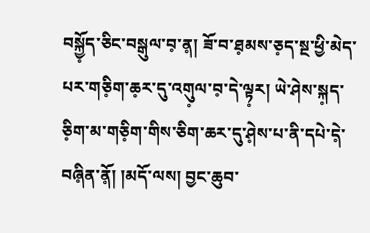བསྐྱོ༷ད་ཅིང་བསྒུལ་བ༷་ན༷། ཟོ་བ་ཐ༷མས་ཅ༷ད་སྔ་ཕྱི་མེད་པར་གཅི༷ག་ཆ༷ར་དུ་འགུ༷ལ་བ༷་དེ་ལྟ༷ར། ཡེ་ཤེས་སྐ༷ད་ཅི༷ག་མ་གཅི༷ག་གིས་ཅིག་ཆར་དུ་ཤེ༷ས་པ་ནི་དཔེ་དེ༷་བཞི༷ན་ནོ༷། །མདོ་ལས། བྱང་ཆུབ་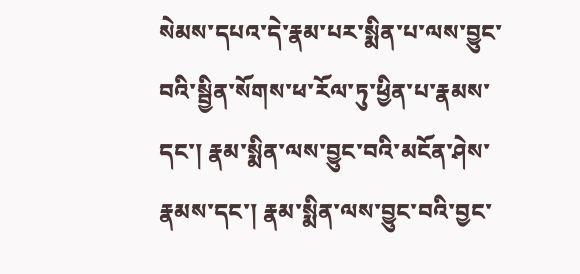སེམས་དཔའ་དེ་རྣམ་པར་སྨིན་པ་ལས་བྱུང་བའི་སྦྱིན་སོགས་ཕ་རོལ་ཏུ་ཕྱིན་པ་རྣམས་དང་། རྣམ་སྨིན་ལས་བྱུང་བའི་མངོན་ཤེས་རྣམས་དང་། རྣམ་སྨིན་ལས་བྱུང་བའི་བྱང་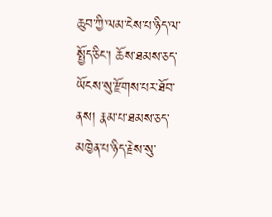ཆུབ་ཀྱི་ལམ་ངེས་པ་ཉིད་ལ་སྤྱོད་ཅིང་། ཆོས་ཐམས་ཅད་ཡོངས་སུ་རྫོགས་པར་ཐོབ་ནས། རྣམ་པ་ཐམས་ཅད་མཁྱེན་པ་ཉིད་རྗེས་སུ་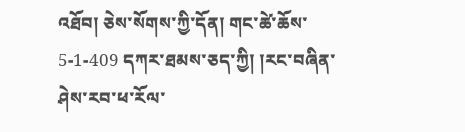འཐོབ། ཅེས་སོགས་ཀྱི་དོན། གང་ཚེ་ཆོས་ 5-1-409 དཀར་ཐམས་ཅད་ཀྱི། །རང་བཞིན་ཤེས་རབ་ཕ་རོལ་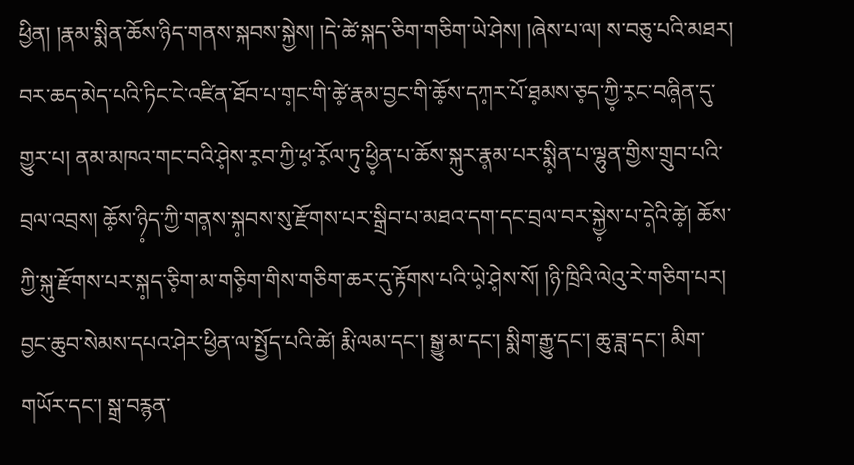ཕྱིན། །རྣམ་སྨིན་ཆོས་ཉིད་གནས་སྐབས་སྐྱེས། །དེ་ཚེ་སྐད་ཅིག་གཅིག་ཡེ་ཤེས། །ཞེས་པ་ལ། ས་བཅུ་པའི་མཐར། བར་ཆད་མེད་པའི་ཏིང་ངེ་འཛིན་ཐོབ་པ་ག༷ང་གི་ཚེ༷་རྣམ་བྱང་གི་ཆོ༷ས་དཀ༷ར་པོ་ཐ༷མས་ཅ༷ད་ཀྱི༷་ར༷ང་བཞི༷ན་དུ་གྱུར་པ། ནམ་མཁའ་གང་བའི་ཤེ༷ས་ར༷བ་ཀྱི་ཕ༷་རོ༷ལ་ཏུ་ཕྱི༷ན་པ་ཆོས་སྐུར་རྣ༷མ་པར་སྨི༷ན་པ་ལྷུན་གྱིས་གྲུབ་པའི་བྲལ་འབྲས། ཆོ༷ས་ཉི༷ད་ཀྱི་གན༷ས་སྐ༷བས་སུ་རྫོགས་པར་སྒྲིབ་པ་མཐའ་དག་དང་བྲལ་བར་སྐྱེ༷ས་པ་དེ༷འི་ཚེ༷། ཆོས་ཀྱི་སྐུ་རྫོགས་པར་སྐ༷ད་ཅི༷ག་མ་གཅི༷ག་གིས་གཅིག་ཆར་དུ་རྟོགས་པའི་ཡེ༷་ཤེ༷ས་སོ། །ཉི་ཁྲིའི་ལེའུ་རེ་གཅིག་པར། བྱང་ཆུབ་སེམས་དཔའ་ཤེར་ཕྱིན་ལ་སྤྱོད་པའི་ཚེ། རྨི་ལམ་དང་། སྒྱུ་མ་དང་། སྨིག་རྒྱུ་དང་། ཆུ་ཟླ་དང་། མིག་གཡོར་དང་། སྒྲ་བརྙན་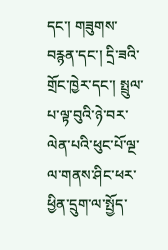དང་། གཟུགས་བརྙན་དང་། དྲི་ཟའི་གྲོང་ཁྱེར་དང་། སྤྲུལ་པ་ལྟ་བུའི་ཉེ་བར་ལེན་པའི་ཕུང་པོ་ལྔ་ལ་གནས་ཤིང་ཕར་ཕྱིན་དྲུག་ལ་སྤྱོད་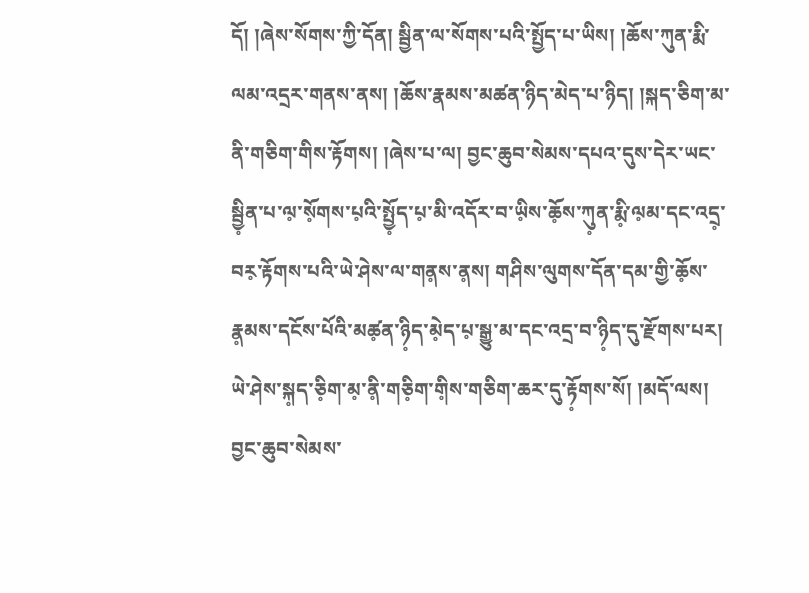དོ། །ཞེས་སོགས་ཀྱི་དོན། སྦྱིན་ལ་སོགས་པའི་སྤྱོད་པ་ཡིས། །ཆོས་ཀུན་རྨི་ལམ་འདྲར་གནས་ནས། །ཆོས་རྣམས་མཚན་ཉིད་མེད་པ་ཉིད། །སྐད་ཅིག་མ་ནི་གཅིག་གིས་རྟོགས། །ཞེས་པ་ལ། བྱང་ཆུབ་སེམས་དཔའ་དུས་དེར་ཡང་སྦྱི༷ན་པ་ལ༷་སོ༷གས་པ༷འི་སྤྱོ༷ད་པ༷་མི་འདོར་བ་ཡི༷ས་ཆོ༷ས་ཀུ༷ན་རྨི༷་ལ༷མ་དང་འདྲ༷་བར༷་རྟོགས་པའི་ཡེ་ཤེས་ལ་གན༷ས་ན༷ས། གཤིས་ལུགས་དོན་དམ་གྱི་ཆོ༷ས་རྣ༷མས་དངོས་པོའི་མཚ༷ན་ཉི༷ད་མེ༷ད་པ༷་སྒྱུ་མ་དང་འདྲ་བ་ཉི༷ད་དུ་རྫོགས་པར། ཡེ་ཤེས་སྐ༷ད་ཅི༷ག་མ༷་ནི༷་གཅི༷ག་གི༷ས་གཅིག་ཆར་དུ་རྟོ༷གས་སོ། །མདོ་ལས། བྱང་ཆུབ་སེམས་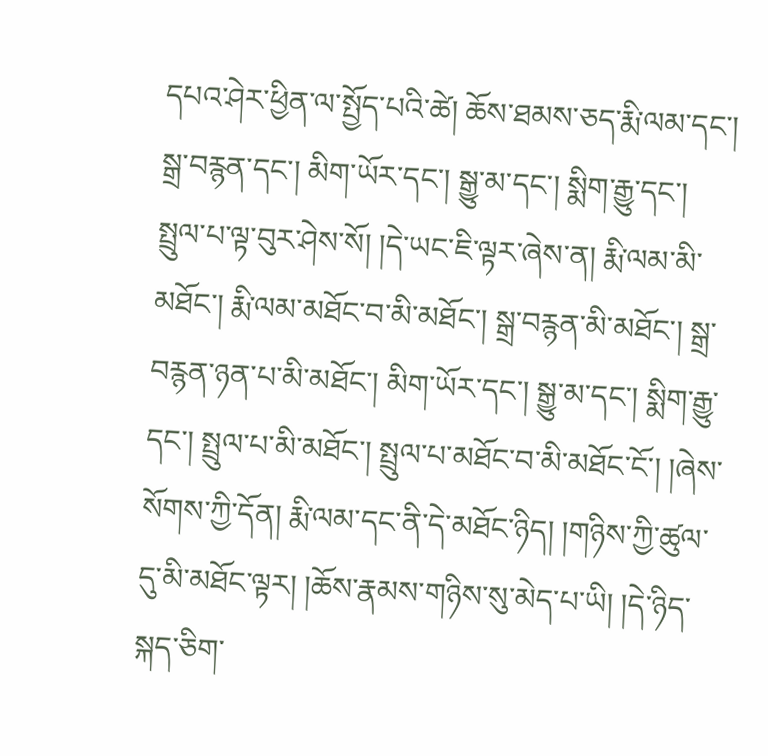དཔའ་ཤེར་ཕྱིན་ལ་སྤྱོད་པའི་ཚེ། ཆོས་ཐམས་ཅད་རྨི་ལམ་དང་། སྒྲ་བརྙན་དང་། མིག་ཡོར་དང་། སྒྱུ་མ་དང་། སྨིག་རྒྱུ་དང་། སྤྲུལ་པ་ལྟ་བུར་ཤེས་སོ། །དེ་ཡང་ཇི་ལྟར་ཞེས་ན། རྨི་ལམ་མི་མཐོང་། རྨི་ལམ་མཐོང་བ་མི་མཐོང་། སྒྲ་བརྙན་མི་མཐོང་། སྒྲ་བརྙན་ཉན་པ་མི་མཐོང་། མིག་ཡོར་དང་། སྒྱུ་མ་དང་། སྨིག་རྒྱུ་དང་། སྤྲུལ་པ་མི་མཐོང་། སྤྲུལ་པ་མཐོང་བ་མི་མཐོང་ངོ་། །ཞེས་སོགས་ཀྱི་དོན། རྨི་ལམ་དང་ནི་དེ་མཐོང་ཉིད། །གཉིས་ཀྱི་ཚུལ་དུ་མི་མཐོང་ལྟར། །ཆོས་རྣམས་གཉིས་སུ་མེད་པ་ཡི། །དེ་ཉིད་སྐད་ཅིག་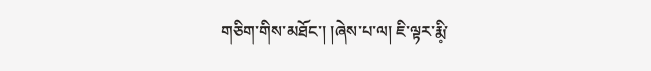གཅིག་གིས་མཐོང་། །ཞེས་པ་ལ། ཇི་ལྟར་རྨི༷་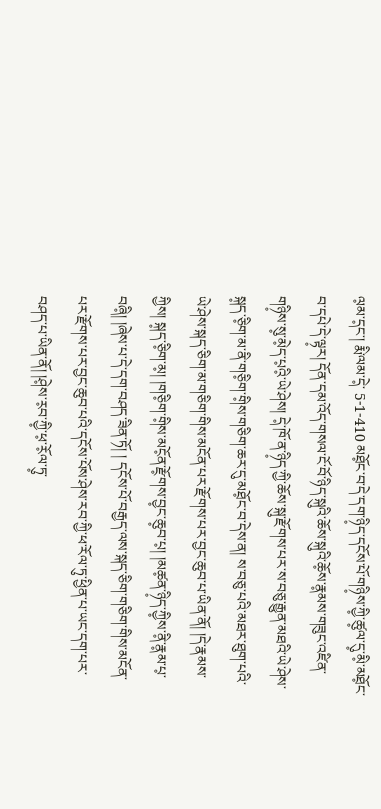ལ༷མ་ད༷ང་། རྨི་ལམ་དེ༷་ 5-1-410 མཐོ༷ང་བ་དེ་དག་ཉི༷ད་དངོས་པོ་གཉི༷ས་ཀྱི༷་ཚུ༷ལ་དུ༷་མི༷་མཐོ༷ང་བ་དཔེ་དེ་ལྟ༷ར། དོན་དམ་འོད་གསལ་ངོ་བོ་ཉིད་སྐུའི་ཆོས་སྐུའི་ཆོ༷ས་རྣ༷མས་གཟུང་འཛིན་གཉི༷ས་སུ༷་མེ༷ད་པ༷འི༷་ཡེ་ཤེས། དེ༷་ཁོ་ན་ཉི༷ད་ཀྱི་ཆོས་སྐུ་རྫོགས་པར་ས་བཅུ་རྒྱུན་མཐའི་ཡེ་ཤེས་སྐ༷ད་ཅི༷ག་མ་ནི་གཅི༷ག་གི༷ས་གཅིག་ཆར་དུ་མཐོ༷ང་བ་དེས་ན། ས་བཅུ་པའི་མཐར་ཐུག་པའི་ཡེ་ཤེས་སྐད་ཅིག་མ་གཅིག་གིས་མངོན་པར་རྫོགས་པར་བྱང་ཆུབ་པ་ཡིན་ནོ། །དེ་རྣམས་ཀྱིས། སྐ༷ད་ཅི༷ག་མ༷། །གཅི༷ག་གི༷ས་མངོ༷ན་རྫོ༷གས་བྱ༷ང་ཆུ༷བ་པ༷། །མཚ༷ན་ཉི༷ད་ཀྱི༷ས་ནི༷་རྣ༷མ་པ༷་བཞི༷། །ཞེས་པ་དེ་དག་བཤད་ཟིན་ཏོ། ། དངོས་པོ་བརྒྱད་ལས་སྐད་ཅིག་གཅིག་གིས་མངོན་པར་རྫོགས་པར་བྱང་ཆུབ་པའི་དངོས་པོས་ཤེས་རབ་ཀྱི་ཕ་རོལ་ཏུ་ཕྱིན་པ་ཡང་དག་པར་བཤད་པ་ཡིན་ནོ། །ཤེ༷ས་ར༷བ་ཀྱི༷་ཕ༷་རོ༷ལ་ཏུ༷་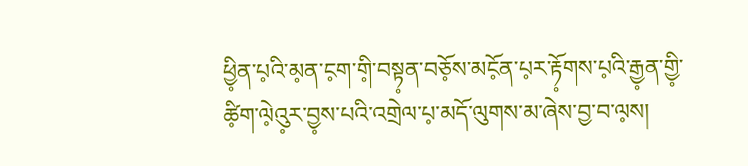ཕྱི༷ན་པ༷འི་མ༷ན་ང༷ག་གི༷་བསྟ༷ན་བཅོ༷ས་མངོ༷ན་པ༷ར་རྟོ༷གས་པ༷འི་རྒྱ༷ན་གྱི༷་ཚི༷ག་ལེ༷འུ༷ར་བྱ༷ས་པའི་འགྲེལ་པ༷་མདོ་ལུགས་མ་ཞེས་བྱ་བ་ལ༷ས།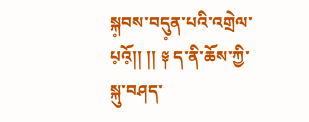སྐ༷བས་བདུ༷ན་པའི་འགྲེལ་པ༷འོ༷།། །། ༈ ད་ནི་ཆོས་ཀྱི་སྐུ་བཤད་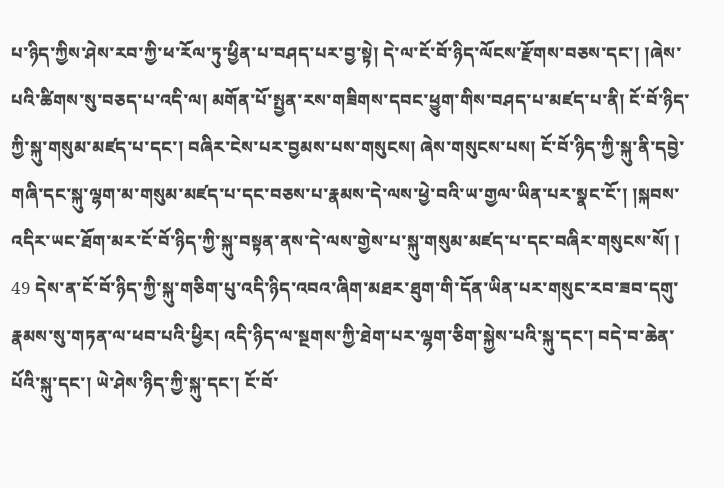པ་ཉིད་ཀྱིས་ཤེས་རབ་ཀྱི་ཕ་རོལ་ཏུ་ཕྱིན་པ་བཤད་པར་བྱ་སྟེ། དེ་ལ་ངོ་བོ་ཉིད་ལོངས་རྫོགས་བཅས་དང་། །ཞེས་པའི་ཚིགས་སུ་བཅད་པ་འདི་ལ། མགོན་པོ་སྤྱན་རས་གཟིགས་དབང་ཕྱུག་གིས་བཤད་པ་མཛད་པ་ནི། ངོ་བོ་ཉིད་ཀྱི་སྐུ་གསུམ་མཛད་པ་དང་། བཞིར་ངེས་པར་བྱམས་པས་གསུངས། ཞེས་གསུངས་པས། ངོ་བོ་ཉིད་ཀྱི་སྐུ་ནི་དབྱེ་གཞི་དང་སྐུ་ལྷག་མ་གསུམ་མཛད་པ་དང་བཅས་པ་རྣམས་དེ་ལས་ཕྱེ་བའི་ཡ་གྱལ་ཡིན་པར་སྣང་ངོ་། །སྐབས་འདིར་ཡང་ཐོག་མར་ངོ་བོ་ཉིད་ཀྱི་སྐུ་བསྟན་ནས་དེ་ལས་གྱེས་པ་སྐུ་གསུམ་མཛད་པ་དང་བཞིར་གསུངས་སོ། ། 49 དེས་ན་ངོ་བོ་ཉིད་ཀྱི་སྐུ་གཅིག་པུ་འདི་ཉིད་འབའ་ཞིག་མཐར་ཐུག་གི་དོན་ཡིན་པར་གསུང་རབ་ཟབ་དགུ་རྣམས་སུ་གཏན་ལ་ཕབ་པའི་ཕྱིར། འདི་ཉིད་ལ་སྔགས་ཀྱི་ཐེག་པར་ལྷག་ཅིག་སྐྱེས་པའི་སྐུ་དང་། བདེ་བ་ཆེན་པོའི་སྐུ་དང་། ཡེ་ཤེས་ཉིད་ཀྱི་སྐུ་དང་། ངོ་བོ་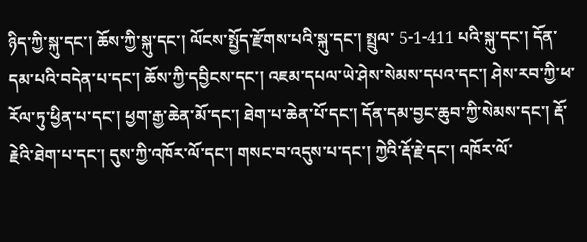ཉིད་ཀྱི་སྐུ་དང་། ཆོས་ཀྱི་སྐུ་དང་། ལོངས་སྤྱོད་རྫོགས་པའི་སྐུ་དང་། སྤྲུལ་ 5-1-411 པའི་སྐུ་དང་། དོན་དམ་པའི་བདེན་པ་དང་། ཆོས་ཀྱི་དབྱིངས་དང་། འཇམ་དཔལ་ཡེ་ཤེས་སེམས་དཔའ་དང་། ཤེས་རབ་ཀྱི་ཕ་རོལ་ཏུ་ཕྱིན་པ་དང་། ཕྱག་རྒྱ་ཆེན་མོ་དང་། ཐེག་པ་ཆེན་པོ་དང་། དོན་དམ་བྱང་ཆུབ་ཀྱི་སེམས་དང་། རྡོ་རྗེའི་ཐེག་པ་དང་། དུས་ཀྱི་འཁོར་ལོ་དང་། གསང་བ་འདུས་པ་དང་། ཀྱེའི་རྡོ་རྗེ་དང་། འཁོར་ལོ་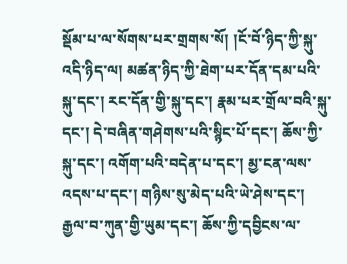སྡོམ་པ་ལ་སོགས་པར་གྲགས་སོ། །ངོ་བོ་ཉིད་ཀྱི་སྐུ་འདི་ཉིད་ལ། མཚན་ཉིད་ཀྱི་ཐེག་པར་དོན་དམ་པའི་སྐུ་དང་། རང་དོན་གྱི་སྐུ་དང་། རྣམ་པར་གྲོལ་བའི་སྐུ་དང་། དེ་བཞིན་གཤེགས་པའི་སྙིང་པོ་དང་། ཆོས་ཀྱི་སྐུ་དང་། འགོག་པའི་བདེན་པ་དང་། མྱ་ངན་ལས་འདས་པ་དང་། གཉིས་སུ་མེད་པའི་ཡེ་ཤེས་དང་། རྒྱལ་བ་ཀུན་གྱི་ཡུམ་དང་། ཆོས་ཀྱི་དབྱིངས་ལ་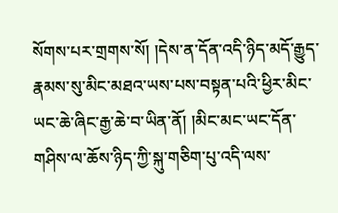སོགས་པར་གྲགས་སོ། །དེས་ན་དོན་འདི་ཉིད་མདོ་རྒྱུད་རྣམས་སུ་མིང་མཐའ་ཡས་པས་བསྟན་པའི་ཕྱིར་མིང་ཡང་ཆེ་ཞིང་རྒྱ་ཆེ་བ་ཡིན་ནོ། །མིང་མང་ཡང་དོན་གཤིས་ལ་ཆོས་ཉིད་ཀྱི་སྐུ་གཅིག་པུ་འདི་ལས་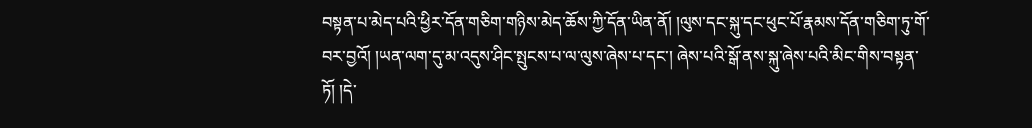བསྟན་པ་མེད་པའི་ཕྱིར་དོན་གཅིག་གཉིས་མེད་ཆོས་ཀྱི་དོན་ཡིན་ནོ། །ལུས་དང་སྐུ་དང་ཕུང་པོ་རྣམས་དོན་གཅིག་ཏུ་གོ་བར་བྱའོ། །ཡན་ལག་དུ་མ་འདུས་ཤིང་སྤུངས་པ་ལ་ལུས་ཞེས་པ་དང་། ཞེས་པའི་སྒོ་ནས་སྐུ་ཞེས་པའི་མིང་གིས་བསྟན་ཏོ། །དེ་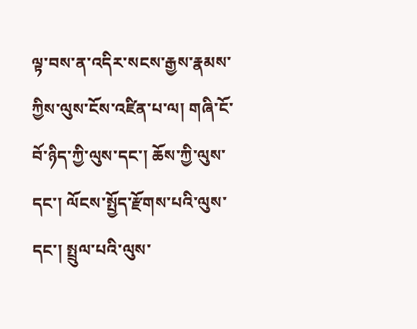ལྟ་བས་ན་འདིར་སངས་རྒྱས་རྣམས་ཀྱིས་ལུས་ངོས་འཛིན་པ་ལ། གཞི་ངོ་བོ་ཉིད་ཀྱི་ལུས་དང་། ཆོས་ཀྱི་ལུས་དང་། ལོངས་སྤྱོད་རྫོགས་པའི་ལུས་དང་། སྤྲུལ་པའི་ལུས་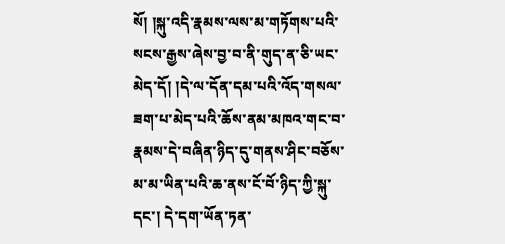སོ། །སྐུ་འདི་རྣམས་ལས་མ་གཏོགས་པའི་སངས་རྒྱས་ཞེས་བྱ་བ་ནི་གུད་ན་ཅི་ཡང་མེད་དོ། །དེ་ལ་དོན་དམ་པའི་འོད་གསལ་ཟག་པ་མེད་པའི་ཆོས་ནམ་མཁའ་གང་བ་རྣམས་དེ་བཞིན་ཉིད་དུ་གནས་ཤིང་བཅོས་མ་མ་ཡིན་པའི་ཆ་ནས་ངོ་བོ་ཉིད་ཀྱི་སྐུ་དང་། དེ་དག་ཡོན་ཏན་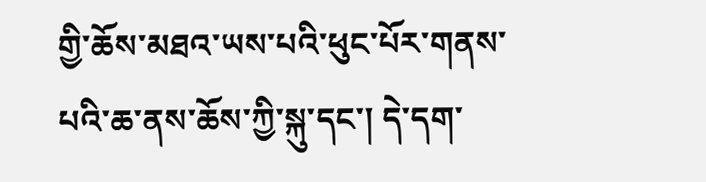གྱི་ཆོས་མཐའ་ཡས་པའི་ཕུང་པོར་གནས་པའི་ཆ་ནས་ཆོས་ཀྱི་སྐུ་དང་། དེ་དག་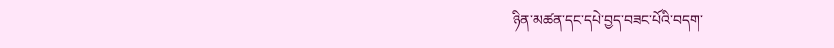ཉིན་མཚན་དང་དཔེ་བྱད་བཟང་པོའི་བདག་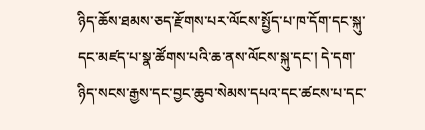ཉིད་ཆོས་ཐམས་ཅད་རྫོགས་པར་ལོངས་སྤྱོད་པ་ཁ་དོག་དང་སྐུ་དང་མཛད་པ་སྣ་ཚོགས་པའི་ཆ་ནས་ལོངས་སྐུ་དང་། དེ་དག་ཉིད་སངས་རྒྱས་དང་བྱང་ཆུབ་སེམས་དཔའ་དང་ཚངས་པ་དང་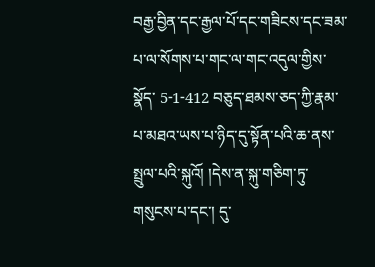བརྒྱ་བྱིན་དང་རྒྱལ་པོ་དང་གཟིངས་དང་ཟམ་པ་ལ་སོགས་པ་གང་ལ་གང་འདུལ་གྱིས་སྣོད་ 5-1-412 བཅུད་ཐམས་ཅད་ཀྱི་རྣམ་པ་མཐའ་ཡས་པ་ཉིད་དུ་སྟོན་པའི་ཆ་ནས་སྤྲུལ་པའི་སྐུའོ། །དེས་ན་སྐུ་གཅིག་ཏུ་གསུངས་པ་དང་། དུ་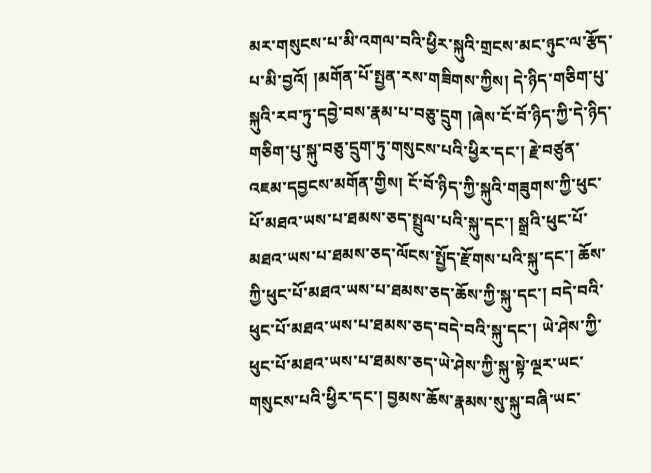མར་གསུངས་པ་མི་འགལ་བའི་ཕྱིར་སྐུའི་གྲངས་མང་ཉུང་ལ་རྩོད་པ་མི་བྱའོ། །མགོན་པོ་སྤྱན་རས་གཟིགས་ཀྱིས། དེ་ཉིད་གཅིག་པུ་སྐུའི་རབ་ཏུ་དབྱེ་བས་རྣམ་པ་བཅུ་དྲུག །ཞེས་ངོ་བོ་ཉིད་ཀྱི་དེ་ཉིད་གཅིག་པུ་སྐུ་བཅུ་དྲུག་ཏུ་གསུངས་པའི་ཕྱིར་དང་། རྗེ་བཙུན་འཇམ་དབྱངས་མགོན་གྱིས། ངོ་བོ་ཉིད་ཀྱི་སྐུའི་གཟུགས་ཀྱི་ཕུང་པོ་མཐའ་ཡས་པ་ཐམས་ཅད་སྤྲུལ་པའི་སྐུ་དང་། སྒྲའི་ཕུང་པོ་མཐའ་ཡས་པ་ཐམས་ཅད་ལོངས་སྤྱོད་རྫོགས་པའི་སྐུ་དང་། ཆོས་ཀྱི་ཕུང་པོ་མཐའ་ཡས་པ་ཐམས་ཅད་ཆོས་ཀྱི་སྐུ་དང་། བདེ་བའི་ཕུང་པོ་མཐའ་ཡས་པ་ཐམས་ཅད་བདེ་བའི་སྐུ་དང་། ཡེ་ཤེས་ཀྱི་ཕུང་པོ་མཐའ་ཡས་པ་ཐམས་ཅད་ཡེ་ཤེས་ཀྱི་སྐུ་སྟེ་ལྔར་ཡང་གསུངས་པའི་ཕྱིར་དང་། བྱམས་ཆོས་རྣམས་སུ་སྐུ་བཞི་ཡང་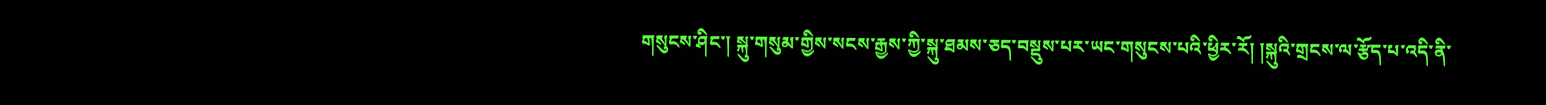གསུངས་ཤིང་། སྐུ་གསུམ་གྱིས་སངས་རྒྱས་ཀྱི་སྐུ་ཐམས་ཅད་བསྡུས་པར་ཡང་གསུངས་པའི་ཕྱིར་རོ། །སྐུའི་གྲངས་ལ་རྩོད་པ་འདི་ནི་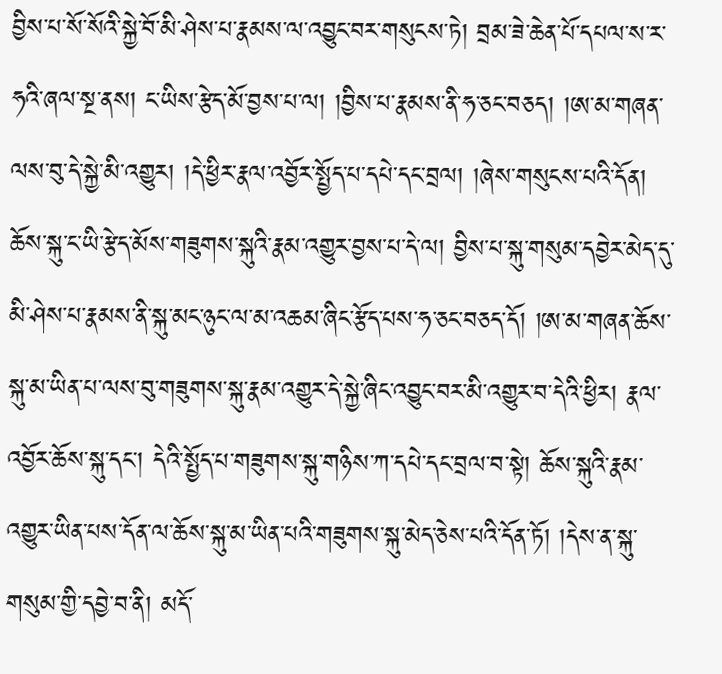བྱིས་པ་སོ་སོའི་སྐྱེ་བོ་མི་ཤེས་པ་རྣམས་ལ་འབྱུང་བར་གསུངས་ཏེ། བྲམ་ཟེ་ཆེན་པོ་དཔལ་ས་ར་ཧའི་ཞལ་སྔ་ནས། ང་ཡིས་རྩེད་མོ་བྱས་པ་ལ། །བྱིས་པ་རྣམས་ནི་ཧ་ཅང་བཅད། །ཨ་མ་གཞན་ལས་བུ་དེ་སྐྱེ་མི་འགྱུར། །དེ་ཕྱིར་རྣལ་འབྱོར་སྤྱོད་པ་དཔེ་དང་བྲལ། །ཞེས་གསུངས་པའི་དོན། ཆོས་སྐུ་ང་ཡི་རྩེད་མོས་གཟུགས་སྐུའི་རྣམ་འགྱུར་བྱས་པ་དེ་ལ། བྱིས་པ་སྐུ་གསུམ་དབྱེར་མེད་དུ་མི་ཤེས་པ་རྣམས་ནི་སྐུ་མང་ཉུང་ལ་མ་འཆམ་ཞིང་རྩོད་པས་ཧ་ཅང་བཅད་དོ། །ཨ་མ་གཞན་ཆོས་སྐུ་མ་ཡིན་པ་ལས་བུ་གཟུགས་སྐུ་རྣམ་འགྱུར་དེ་སྐྱེ་ཞིང་འབྱུང་བར་མི་འགྱུར་བ་དེའི་ཕྱིར། རྣལ་འབྱོར་ཆོས་སྐུ་དང་། དེའི་སྤྱོད་པ་གཟུགས་སྐུ་གཉིས་ཀ་དཔེ་དང་བྲལ་བ་སྟེ། ཆོས་སྐུའི་རྣམ་འགྱུར་ཡིན་པས་དོན་ལ་ཆོས་སྐུ་མ་ཡིན་པའི་གཟུགས་སྐུ་མེད་ཅེས་པའི་དོན་ཏོ། །དེས་ན་སྐུ་གསུམ་གྱི་དབྱེ་བ་ནི། མདོ་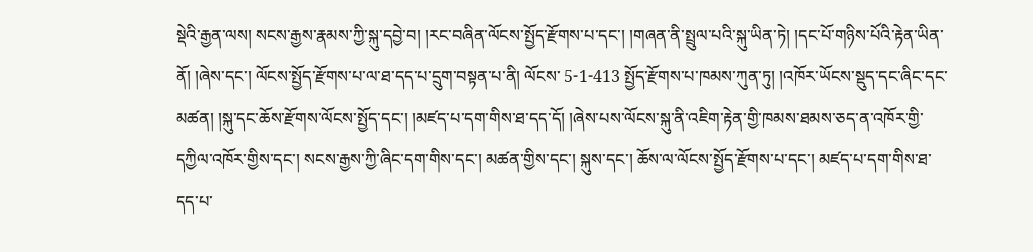སྡེའི་རྒྱན་ལས། སངས་རྒྱས་རྣམས་ཀྱི་སྐུ་དབྱེ་བ། །རང་བཞིན་ལོངས་སྤྱོད་རྫོགས་པ་དང་། །གཞན་ནི་སྤྲུལ་པའི་སྐུ་ཡིན་ཏེ། །དང་པོ་གཉིས་པོའི་རྟེན་ཡིན་ནོ། །ཞེས་དང་། ལོངས་སྤྱོད་རྫོགས་པ་ལ་ཐ་དད་པ་དྲུག་བསྟན་པ་ནི། ལོངས་ 5-1-413 སྤྱོད་རྫོགས་པ་ཁམས་ཀུན་ཏུ། །འཁོར་ཡོངས་སྡུད་དང་ཞིང་དང་མཚན། །སྐུ་དང་ཆོས་རྫོགས་ལོངས་སྤྱོད་དང་། །མཛད་པ་དག་གིས་ཐ་དད་དོ། །ཞེས་པས་ལོངས་སྐུ་ནི་འཇིག་རྟེན་གྱི་ཁམས་ཐམས་ཅད་ན་འཁོར་གྱི་དཀྱིལ་འཁོར་གྱིས་དང་། སངས་རྒྱས་ཀྱི་ཞིང་དག་གིས་དང་། མཚན་གྱིས་དང་། སྐུས་དང་། ཆོས་ལ་ལོངས་སྤྱོད་རྫོགས་པ་དང་། མཛད་པ་དག་གིས་ཐ་དད་པ་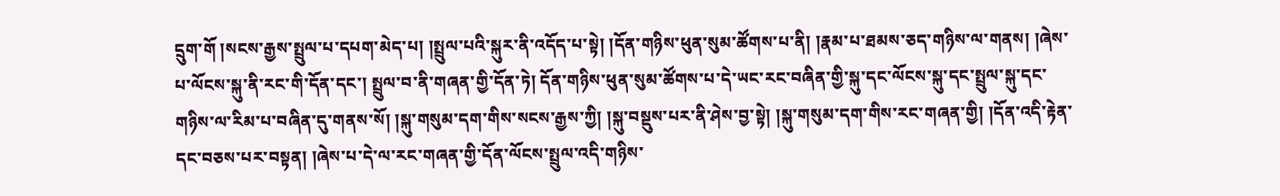དྲུག་གོ །སངས་རྒྱས་སྤྲུལ་པ་དཔག་མེད་པ། །སྤྲུལ་པའི་སྐུར་ནི་འདོད་པ་སྟེ། །དོན་གཉིས་ཕུན་སུམ་ཚོགས་པ་ནི། །རྣམ་པ་ཐམས་ཅད་གཉིས་ལ་གནས། །ཞེས་པ་ལོངས་སྐུ་ནི་རང་གི་དོན་དང་། སྤྲུལ་བ་ནི་གཞན་གྱི་དོན་ཏེ། དོན་གཉིས་ཕུན་སུམ་ཚོགས་པ་དེ་ཡང་རང་བཞིན་གྱི་སྐུ་དང་ལོངས་སྐུ་དང་སྤྲུལ་སྐུ་དང་གཉིས་ལ་རིམ་པ་བཞིན་དུ་གནས་སོ། །སྐུ་གསུམ་དག་གིས་སངས་རྒྱས་ཀྱི། །སྐུ་བསྡུས་པར་ནི་ཤེས་བྱ་སྟེ། །སྐུ་གསུམ་དག་གིས་རང་གཞན་གྱི། །དོན་འདི་རྟེན་དང་བཅས་པར་བསྟན། །ཞེས་པ་དེ་ལ་རང་གཞན་གྱི་དོན་ལོངས་སྤྲུལ་འདི་གཉིས་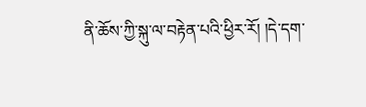ནི་ཆོས་ཀྱི་སྐུ་ལ་བརྟེན་པའི་ཕྱིར་རོ། །དེ་དག་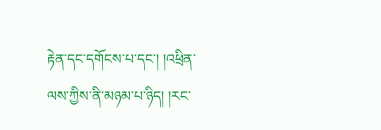རྟེན་དང་དགོངས་པ་དང་། །འཕྲིན་ལས་ཀྱིས་ནི་མཉམ་པ་ཉིད། །རང་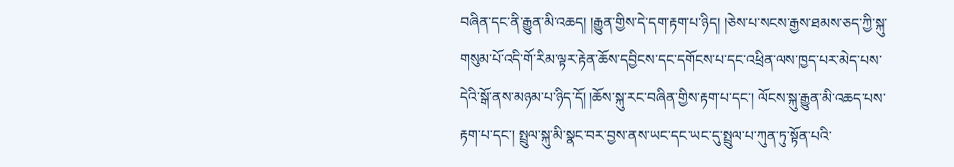བཞིན་དང་ནི་རྒྱུན་མི་འཆད། །རྒྱུན་གྱིས་དེ་དག་རྟག་པ་ཉིད། །ཅེས་པ་སངས་རྒྱས་ཐམས་ཅད་ཀྱི་སྐུ་གསུམ་པོ་འདི་གོ་རིམ་ལྟར་རྟེན་ཆོས་དབྱིངས་དང་དགོངས་པ་དང་འཕྲིན་ལས་ཁྱད་པར་མེད་པས་དེའི་སྒོ་ནས་མཉམ་པ་ཉིད་དོ། །ཆོས་སྐུ་རང་བཞིན་གྱིས་རྟག་པ་དང་། ལོངས་སྐུ་རྒྱུན་མི་འཆད་པས་རྟག་པ་དང་། སྤྲུལ་སྐུ་མི་སྣང་བར་བྱས་ནས་ཡང་དང་ཡང་དུ་སྤྲུལ་པ་ཀུན་ཏུ་སྟོན་པའི་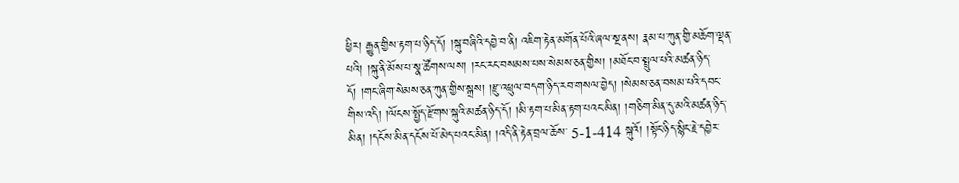ཕྱིར། རྒྱུན་གྱིས་རྟག་པ་ཉིད་དོ། །སྐུ་བཞིའི་དབྱེ་བ་ནི། འཇིག་རྟེན་མགོན་པོའི་ཞལ་སྔ་ནས། རྣམ་པ་ཀུན་གྱི་མཆོག་ལྡན་པའི། །སྐུ་ནི་མོས་པ་སྣ་ཚོགས་ལས། །རང་རང་བསམས་པས་སེམས་ཅན་གྱིས། །མཐོང་བ་སྤྲུལ་པའི་མཚན་ཉིད་དོ། །གང་ཞིག་སེམས་ཅན་ཀུན་གྱིས་སྒྲས། །རྫུ་འཕྲུལ་བདག་ཉིད་རབ་གསལ་བྱེད། །སེམས་ཅན་བསམ་པའི་དབང་གིས་འདི། །ལོངས་སྤྱོད་རྫོགས་སྐུའི་མཚན་ཉིད་དོ། །མི་རྟག་པ་མིན་རྟག་པའང་མིན། །གཅིག་མིན་དུ་མའི་མཚན་ཉིད་མིན། །དངོས་མིན་དངོས་པོ་མེད་པའང་མིན། །འདི་ནི་རྟེན་བྲལ་ཆོས་ 5-1-414 སྐུའོ། །སྟོང་ཉིད་སྙིང་རྗེ་དབྱེར་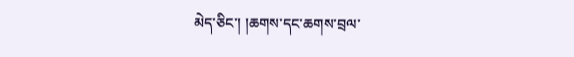མེད་ཅིང་། །ཆགས་དང་ཆགས་བྲལ་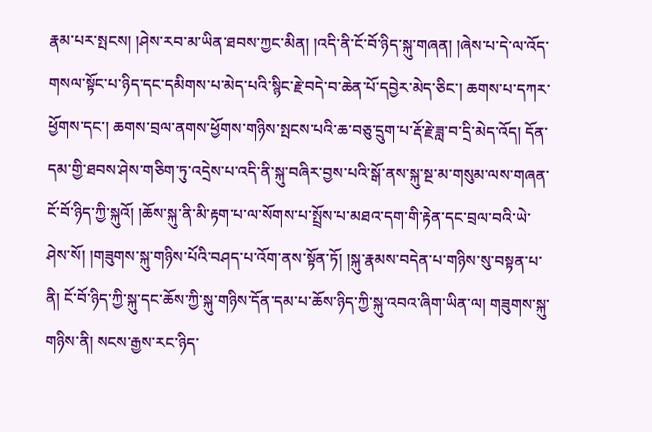རྣམ་པར་སྤངས། །ཤེས་རབ་མ་ཡིན་ཐབས་ཀྱང་མིན། །འདི་ནི་ངོ་བོ་ཉིད་སྐུ་གཞན། །ཞེས་པ་དེ་ལ་འོད་གསལ་སྟོང་པ་ཉིད་དང་དམིགས་པ་མེད་པའི་སྙིང་རྗེ་བདེ་བ་ཆེན་པོ་དབྱེར་མེད་ཅིང་། ཆགས་པ་དཀར་ཕྱོགས་དང་། ཆགས་བྲལ་ནགས་ཕྱོགས་གཉིས་སྤངས་པའི་ཆ་བཅུ་དྲུག་པ་རྡོ་རྗེ་ཟླ་བ་དྲི་མེད་འོད། དོན་དམ་གྱི་ཐབས་ཤེས་གཅིག་ཏུ་འདྲེས་པ་འདི་ནི་སྐུ་བཞིར་བྱས་པའི་སྒོ་ནས་སྐུ་སྔ་མ་གསུམ་ལས་གཞན་ངོ་བོ་ཉིད་ཀྱི་སྐུའོ། །ཆོས་སྐུ་ནི་མི་རྟག་པ་ལ་སོགས་པ་སྤྲོས་པ་མཐའ་དག་གི་རྟེན་དང་བྲལ་བའི་ཡེ་ཤེས་སོ། །གཟུགས་སྐུ་གཉིས་པོའི་བཤད་པ་འོག་ནས་སྟོན་ཏོ། །སྐུ་རྣམས་བདེན་པ་གཉིས་སུ་བསྟན་པ་ནི། ངོ་བོ་ཉིད་ཀྱི་སྐུ་དང་ཆོས་ཀྱི་སྐུ་གཉིས་དོན་དམ་པ་ཆོས་ཉིད་ཀྱི་སྐུ་འབའ་ཞིག་ཡིན་ལ། གཟུགས་སྐུ་གཉིས་ནི། སངས་རྒྱས་རང་ཉིད་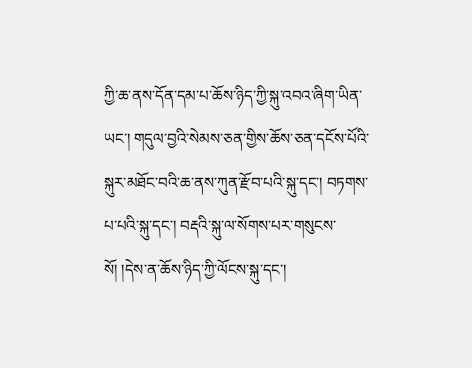ཀྱི་ཆ་ནས་དོན་དམ་པ་ཆོས་ཉིད་ཀྱི་སྐུ་འབའ་ཞིག་ཡིན་ཡང་། གདུལ་བྱའི་སེམས་ཅན་གྱིས་ཆོས་ཅན་དངོས་པོའི་སྐུར་མཐོང་བའི་ཆ་ནས་ཀུན་རྫོབ་པའི་སྐུ་དང་། བཏགས་པ་པའི་སྐུ་དང་། བརྡའི་སྐུ་ལ་སོགས་པར་གསུངས་སོ། །དེས་ན་ཆོས་ཉིད་ཀྱི་ལོངས་སྐུ་དང་།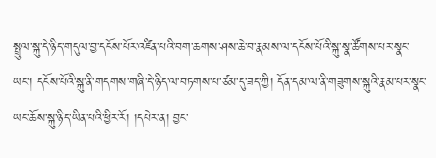སྤྲུལ་སྐུ་དེ་ཉིད་གདུལ་བྱ་དངོས་པོར་འཛིན་པའི་བག་ཆགས་ཤས་ཆེ་བ་རྣམས་ལ་དངོས་པོའི་སྐུ་སྣ་ཚོགས་པར་སྣང་ཡང་། དངོས་པོའི་སྐུ་ནི་གདགས་གཞི་དེ་ཉིད་ལ་བཏགས་པ་ཙམ་དུ་ཟད་ཀྱི། དོན་དམ་ལ་ནི་གཟུགས་སྐུའི་རྣམ་པར་སྣང་ཡང་ཆོས་སྐུ་ཉིད་ཡིན་པའི་ཕྱིར་རོ། །དཔེར་ན། བྱང་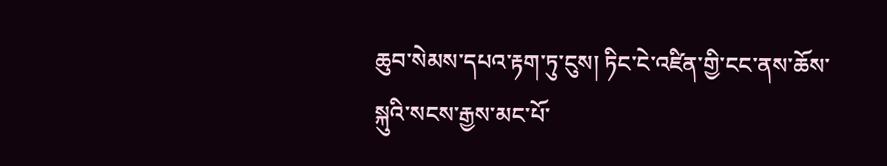ཆུབ་སེམས་དཔའ་རྟག་ཏུ་ངུས། ཏིང་ངེ་འཛིན་གྱི་ངང་ནས་ཆོས་སྐུའི་སངས་རྒྱས་མང་པོ་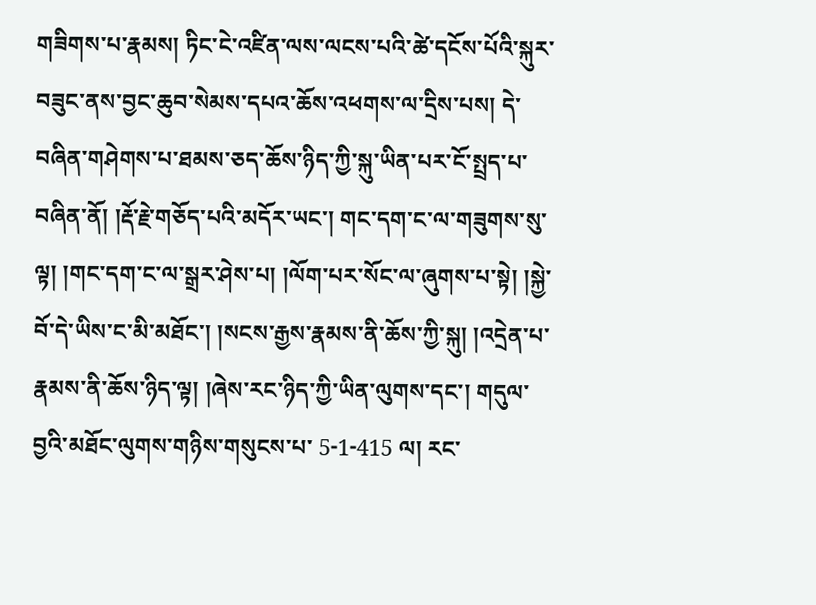གཟིགས་པ་རྣམས། ཏིང་ངེ་འཛིན་ལས་ལངས་པའི་ཚེ་དངོས་པོའི་སྐུར་བཟུང་ནས་བྱང་ཆུབ་སེམས་དཔའ་ཆོས་འཕགས་ལ་དྲིས་པས། དེ་བཞིན་གཤེགས་པ་ཐམས་ཅད་ཆོས་ཉིད་ཀྱི་སྐུ་ཡིན་པར་ངོ་སྤྲད་པ་བཞིན་ནོ། །རྡོ་རྗེ་གཅོད་པའི་མདོར་ཡང་། གང་དག་ང་ལ་གཟུགས་སུ་ལྟ། །གང་དག་ང་ལ་སྒྲར་ཤེས་པ། །ལོག་པར་སོང་ལ་ཞུགས་པ་སྟེ། །སྐྱེ་བོ་དེ་ཡིས་ང་མི་མཐོང་། །སངས་རྒྱས་རྣམས་ནི་ཆོས་ཀྱི་སྐུ། །འདྲེན་པ་རྣམས་ནི་ཆོས་ཉིད་ལྟ། །ཞེས་རང་ཉིད་ཀྱི་ཡིན་ལུགས་དང་། གདུལ་བྱའི་མཐོང་ལུགས་གཉིས་གསུངས་པ་ 5-1-415 ལ། རང་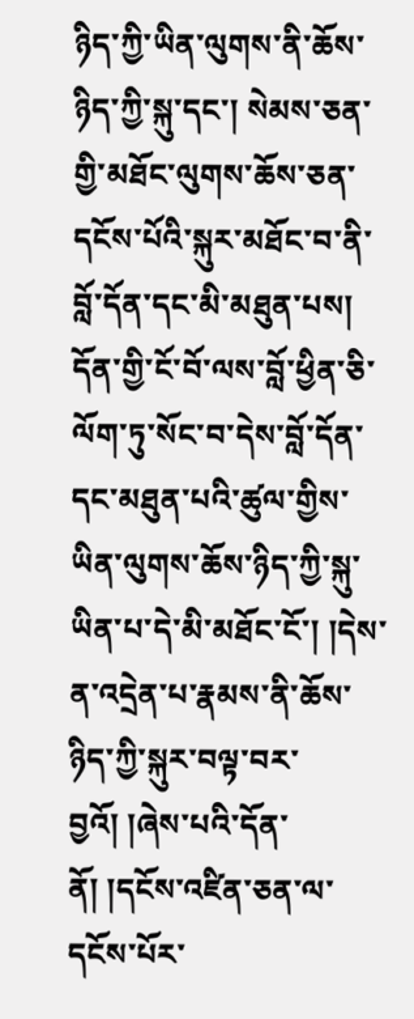ཉིད་ཀྱི་ཡིན་ལུགས་ནི་ཆོས་ཉིད་ཀྱི་སྐུ་དང་། སེམས་ཅན་གྱི་མཐོང་ལུགས་ཆོས་ཅན་དངོས་པོའི་སྐུར་མཐོང་བ་ནི་བློ་དོན་དང་མི་མཐུན་པས། དོན་གྱི་ངོ་བོ་ལས་བློ་ཕྱིན་ཅི་ལོག་ཏུ་སོང་བ་དེས་བློ་དོན་དང་མཐུན་པའི་ཚུལ་གྱིས་ཡིན་ལུགས་ཆོས་ཉིད་ཀྱི་སྐུ་ཡིན་པ་དེ་མི་མཐོང་ངོ་། །དེས་ན་འདྲེན་པ་རྣམས་ནི་ཆོས་ཉིད་ཀྱི་སྐུར་བལྟ་བར་བྱའོ། །ཞེས་པའི་དོན་ནོ། །དངོས་འཛིན་ཅན་ལ་དངོས་པོར་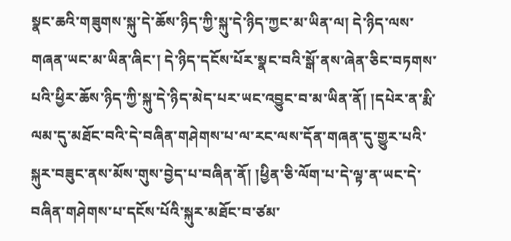སྣང་ཆའི་གཟུགས་སྐུ་དེ་ཆོས་ཉིད་ཀྱི་སྐུ་དེ་ཉིད་ཀྱང་མ་ཡིན་ལ། དེ་ཉིད་ལས་གཞན་ཡང་མ་ཡིན་ཞིང་། དེ་ཉིད་དངོས་པོར་སྣང་བའི་སྒོ་ནས་ཞེན་ཅིང་བཏགས་པའི་ཕྱིར་ཆོས་ཉིད་ཀྱི་སྐུ་དེ་ཉིད་མེད་པར་ཡང་འབྱུང་བ་མ་ཡིན་ནོ། །དཔེར་ན་རྨི་ལམ་དུ་མཐོང་བའི་དེ་བཞིན་གཤེགས་པ་ལ་རང་ལས་དོན་གཞན་དུ་གྱུར་པའི་སྐུར་བཟུང་ནས་མོས་གུས་བྱེད་པ་བཞིན་ནོ། །ཕྱིན་ཅི་ལོག་པ་དེ་ལྟ་ན་ཡང་དེ་བཞིན་གཤེགས་པ་དངོས་པོའི་སྐུར་མཐོང་བ་ཙམ་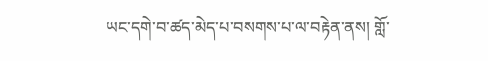ཡང་དགེ་བ་ཚད་མེད་པ་བསགས་པ་ལ་བརྟེན་ནས། གློ་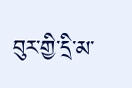བུར་གྱི་དྲི་མ་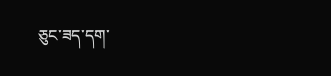ཅུང་ཟད་དག་